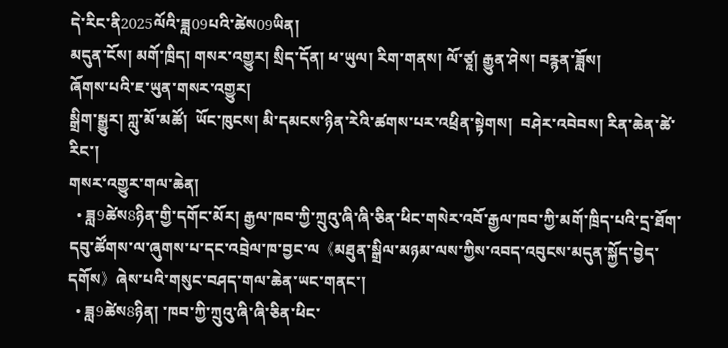དེ་རིང་ནི2025ལོའི་ཟླ09པའི་ཚེས09ཡིན།
མདུན་ངོས། མགོ་ཁྲིད། གསར་འགྱུར། སྲིད་དོན། ཕ་ཡུལ། རིག་གནས། ལོ་ཙཱ། རྒྱུན་ཤེས། བརྙན་ཟློས།
ཞོགས་པའི་ཇ་ཡུན་གསར་འགྱུར།
སྒྲིག་སྒྱུར། ཀླུ་མོ་མཚོ།  ཡོང་ཁུངས། མི་དམངས་ཉིན་རེའི་ཚགས་པར་འཕྲིན་སྟེགས།  བཤེར་འབེབས། རིན་ཆེན་ཚེ་རིང་།
གསར་འགྱུར་གལ་ཆེན།
  • ཟླ9ཚེས8ཉིན་གྱི་དགོང་མོར། རྒྱལ་ཁབ་ཀྱི་ཀྲུའུ་ཞི་ཞི་ཅིན་ཕིང་གསེར་འབོ་རྒྱལ་ཁབ་ཀྱི་མགོ་ཁྲིད་པའི་དྲ་ཐོག་དབུ་ཚོགས་ལ་ཞུགས་པ་དང་འབྲེལ་ཁ་བྱང་ལ《མཐུན་སྒྲིལ་མཉམ་ལས་ཀྱིས་འབད་འབུངས་མདུན་སྐྱོད་བྱེད་དགོས》ཞེས་པའི་གསུང་བཤད་གལ་ཆེན་ཡང་གནང་།
  • ཟླ9ཚེས8ཉིན། ་ཁབ་ཀྱི་ཀྲུའུ་ཞི་ཞི་ཅིན་ཕིང་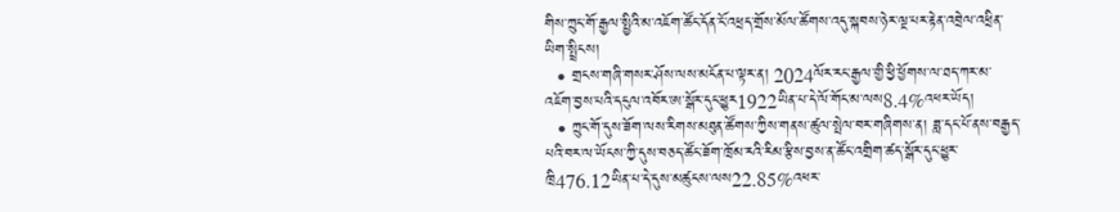གིས་ཀྲུང་གོ་རྒྱལ་སྤྱིའི་མ་འཇོག་ཚོང་དོན་ངོ་འཕྲད་གྲོས་མོལ་ཚོགས་འདུ་སྐབས་ཉེར་ལྔ་པར་རྟེན་འབྲེལ་འཕྲིན་ཡིག་སྤྲིངས།
  • གྲངས་གཞི་གསར་ཤོས་ལས་མངོན་པ་ལྟར་ན། 2024ལོར་རང་རྒྱལ་གྱི་ཕྱི་ཕྱོགས་ལ་ཐད་ཀར་མ་འཇོག་བྱས་པའི་དངུལ་འབོར་ཨ་སྒོར་དུང་ཕྱུར1922ཡིན་པ་དེ་ལོ་གོང་མ་ལས8.4%འཕར་ཡོད།
  • ཀྲུང་གོ་དུས་ཟོག་ལས་རིགས་མཐུན་ཚོགས་ཀྱིས་གནས་ཚུལ་སྤེལ་བར་གཞིགས་ན། ཟླ་དང་པོ་ནས་བརྒྱད་པའི་བར་ལ་ཡོངས་ཀྱི་དུས་བཅད་ཚོང་ཟོག་ཁྲོམ་རའི་རིམ་རྩིས་བྱས་ན་ཚོང་འགྲིག་ཚད་སྒོར་དུང་ཕྱུར་ཁྲི476.12ཡིན་པ་དེ་དུས་མཚུངས་ལས22.85%འཕར་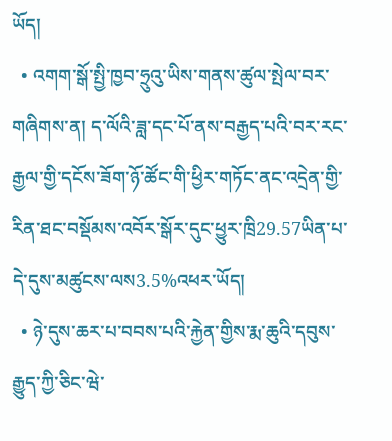ཡོད།
  • འགག་སྒོ་སྤྱི་ཁྱབ་ཧྲུའུ་ཡིས་གནས་ཚུལ་སྤེལ་བར་གཞིགས་ན། ད་ལོའི་ཟླ་དང་པོ་ནས་བརྒྱད་པའི་བར་རང་རྒྱལ་གྱི་དངོས་ཟོག་ཉོ་ཚོང་གི་ཕྱིར་གཏོང་ནང་འདྲེན་གྱི་རིན་ཐང་བསྡོམས་འབོར་སྒོར་དུང་ཕྱུར་ཁྲི29.57ཡིན་པ་དེ་དུས་མཚུངས་ལས3.5%འཕར་ཡོད།
  • ཉེ་དུས་ཆར་པ་བབས་པའི་རྐྱེན་གྱིས་རྨ་ཆུའི་དབུས་རྒྱུད་ཀྱི་ཅིང་ཝེ་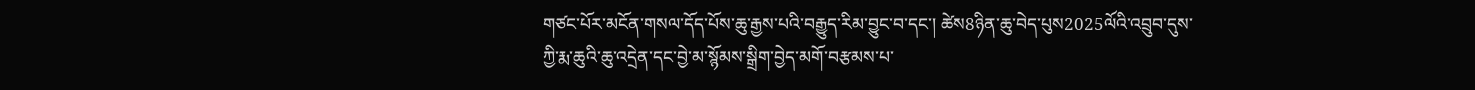གཙང་པོར་མངོན་གསལ་དོད་པོས་ཆུ་རྒྱས་པའི་བརྒྱུད་རིམ་བྱུང་བ་དང་། ཚེས8ཉིན་ཆུ་བེད་པུས2025ལོའི་འབྲུབ་དུས་ཀྱི་རྨ་ཆུའི་ཆུ་འདྲེན་དང་བྱེ་མ་སྙོམས་སྒྲིག་བྱེད་མགོ་བརྩམས་པ་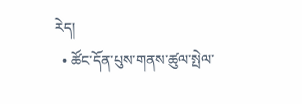རེད།
  • ཚོང་དོན་པུས་གནས་ཚུལ་སྤེལ་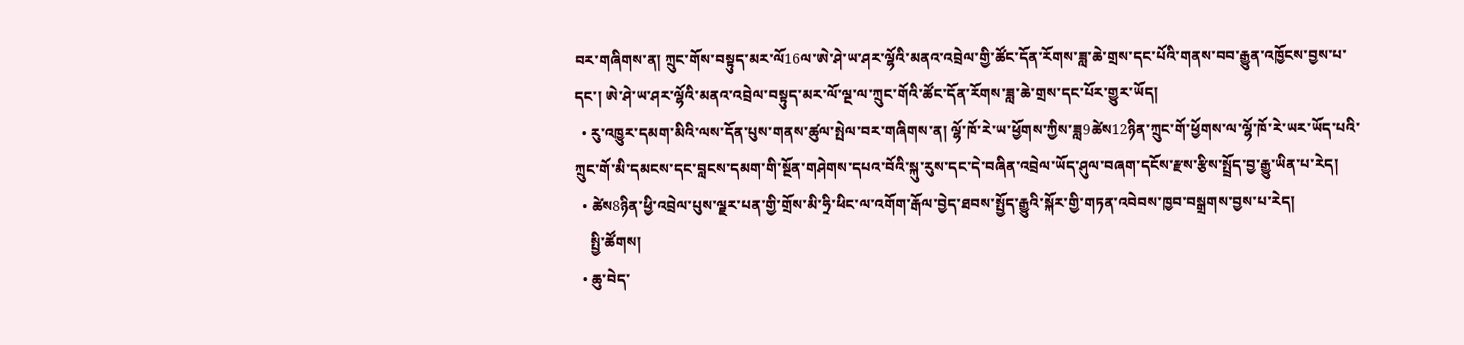བར་གཞིགས་ན། ཀྲུང་གོས་བསྟུད་མར་ལོ16ལ་ཨེ་ཤེ་ཡ་ཤར་ལྷོའི་མནའ་འབྲེལ་གྱི་ཚོང་དོན་རོགས་ཟླ་ཆེ་གྲས་དང་པོའི་གནས་བབ་རྒྱུན་འཁྱོངས་བྱས་པ་དང་། ཨེ་ཤེ་ཡ་ཤར་ལྷོའི་མནའ་འབྲེལ་བསྟུད་མར་ལོ་ལྔ་ལ་ཀྲུང་གོའི་ཚོང་དོན་རོགས་ཟླ་ཆེ་གྲས་དང་པོར་གྱུར་ཡོད།
  • རུ་འཁྱུར་དམག་མིའི་ལས་དོན་པུས་གནས་ཚུལ་སྤེལ་བར་གཞིགས་ན། ལྷོ་ཁོ་རེ་ཡ་ཕྱོགས་ཀྱིས་ཟླ9ཚེས12ཉིན་ཀྲུང་གོ་ཕྱོགས་ལ་ལྷོ་ཁོ་རེ་ཡར་ཡོད་པའི་ཀྲུང་གོ་མི་དམངས་དང་བླངས་དམག་གི་སྔོན་གཤེགས་དཔའ་བོའི་སྐུ་རུས་དང་དེ་བཞིན་འབྲེལ་ཡོད་ཤུལ་བཞག་དངོས་རྫས་རྩིས་སྤྲོད་བྱ་རྒྱུ་ཡིན་པ་རེད།
  • ཚེས8ཉིན་ཕྱི་འབྲེལ་པུས་ལྗར་པན་གྱི་གྲོས་མི་ཧྲི་ཕིང་ལ་འགོག་རྒོལ་བྱེད་ཐབས་སྤྱོད་རྒྱུའི་སྐོར་གྱི་གཏན་འབེབས་ཁྱབ་བསྒྲགས་བྱས་པ་རེད།
    སྤྱི་ཚོགས།
  • ཆུ་བེད་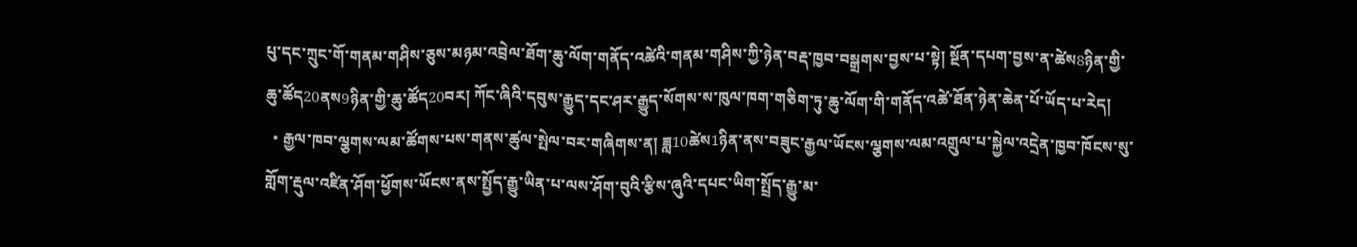པུ་དང་ཀྲུང་གོ་གནམ་གཤིས་ཅུས་མཉམ་འབྲེལ་ཐོག་ཆུ་ལོག་གནོད་འཚེའི་གནམ་གཤིས་ཀྱི་ཉེན་བརྡ་ཁྱབ་བསྒྲགས་བྱས་པ་སྟེ། སྔོན་དཔག་བྱས་ན་ཚེས8ཉིན་གྱི་ཆུ་ཚོད20ནས9ཉིན་གྱི་ཆུ་ཚོད20བར། ཀོང་ཞིའི་དབུས་རྒྱུད་དང་ཤར་རྒྱུད་སོགས་ས་ཁུལ་ཁག་གཅིག་ཏུ་ཆུ་ལོག་གི་གནོད་འཚེ་ཐོན་ཉེན་ཆེན་པོ་ཡོད་པ་རེད།
  • རྒྱལ་ཁབ་ལྕགས་ལམ་ཚོགས་པས་གནས་ཚུལ་སྤེལ་བར་གཞིགས་ན། ཟླ10ཚེས1ཉིན་ནས་བཟུང་རྒྱལ་ཡོངས་ལྕགས་ལམ་འགྲུལ་པ་སྐྱེལ་འདྲེན་ཁྱབ་ཁོངས་སུ་གློག་རྡུལ་འཛིན་ཤོག་ཕྱོགས་ཡོངས་ནས་སྤྱོད་རྒྱུ་ཡིན་པ་ལས་ཤོག་བུའི་རྩིས་ཞུའི་དཔང་ཡིག་སྤྲོད་རྒྱུ་མ་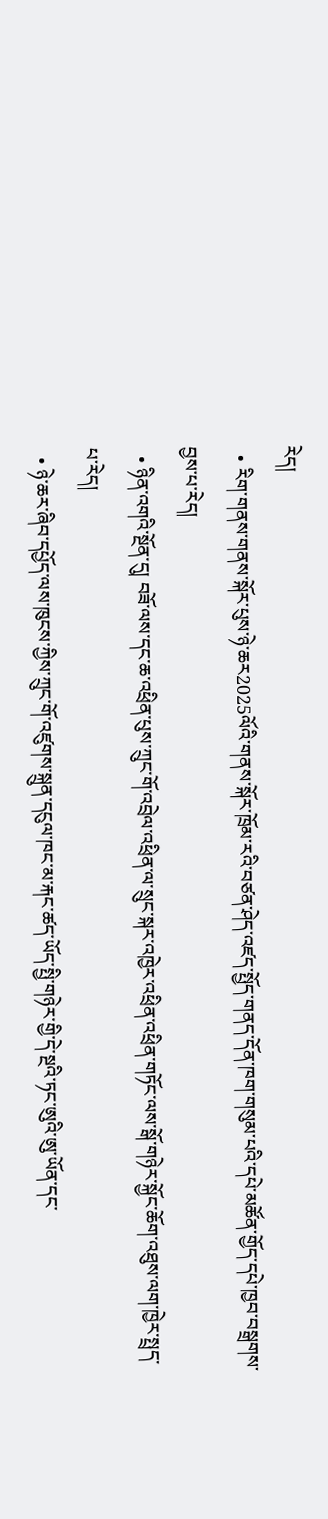རེད།
  • རིག་གནས་གནས་སྐོར་པུས་ཉེ་ཆར2025ལོའི་གནས་སྐོར་ཁྲོམ་རའི་བཙན་ཤེད་འཛད་སྤྱོད་གནད་དོན་ཁག་གསུམ་པའི་དཔེ་མཚོན་གྱོད་དཔེ་ཁྱབ་བསྒྲགས་བྱས་པ་རེད།
  • ཉིན་འགའི་སྔོན་དུ། བཟོ་ལས་དང་ཆ་འཕྲིན་པུས་ཀྲུང་གོ་འབྲེལ་འཕྲིན་ལ་སྲུང་སྐར་འཁྱེར་འཕྲིན་འཕྲིན་གཏོང་ལས་སྒོ་གཉེར་སྐྱོང་ཆོག་འཐུས་ལག་ཁྱེར་སྤྲད་པ་རེད།
  • ཉེ་ཆར་ཞིབ་དཔྱོད་ལས་ཁུངས་ཀྱིས་ཀྲུང་གོ་འཛུགས་སྐྲུན་དངུལ་ཁང་མ་རྐང་ཚད་ཡོད་སྤྱི་གཉེར་གྱི་དེ་སྔའི་ཏང་ཨུའི་ཨུ་ཡོན་དང་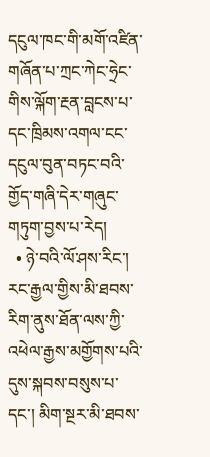དངུལ་ཁང་གི་མགོ་འཛིན་གཞོན་པ་ཀྲང་ཀེང་ཧྲེང་གིས་ལྐོག་རྔན་བླངས་པ་དང་ཁྲིམས་འགལ་ངང་དངུལ་བུན་བཏང་བའི་གྱོད་གཞི་དེར་གཞུང་གཏུག་བྱས་པ་རེད།
  • ཉེ་བའི་ལོ་ཤས་རིང་། རང་རྒྱལ་གྱིས་མི་ཐབས་རིག་ནུས་ཐོན་ལས་ཀྱི་འཕེལ་རྒྱས་མགྱོགས་པའི་དུས་སྐབས་བསུས་པ་དང་། མིག་སྔར་མི་ཐབས་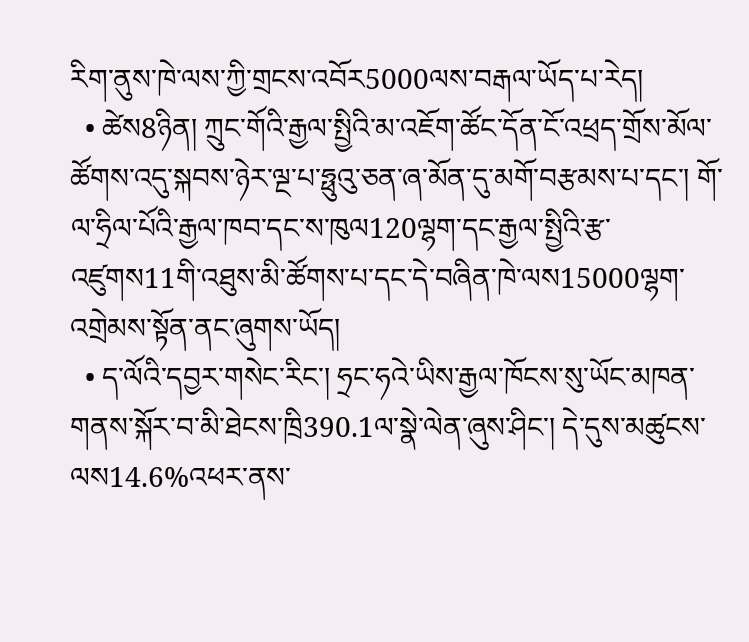རིག་ནུས་ཁེ་ལས་ཀྱི་གྲངས་འབོར5000ལས་བརྒལ་ཡོད་པ་རེད།
  • ཚེས8ཉིན། ཀྲུང་གོའི་རྒྱལ་སྤྱིའི་མ་འཇོག་ཚོང་དོན་ངོ་འཕྲད་གྲོས་མོལ་ཚོགས་འདུ་སྐབས་ཉེར་ལྔ་པ་ཧྥུའུ་ཅན་ཞ་མོན་དུ་མགོ་བརྩམས་པ་དང་། གོ་ལ་ཧྲིལ་པོའི་རྒྱལ་ཁབ་དང་ས་ཁུལ120ལྷག་དང་རྒྱལ་སྤྱིའི་རྩ་འཛུགས11གི་འཐུས་མི་ཚོགས་པ་དང་དེ་བཞིན་ཁེ་ལས15000ལྷག་འགྲེམས་སྟོན་ནང་ཞུགས་ཡོད།
  • ད་ལོའི་དབྱར་གསེང་རིང་། ཧྲང་ཧའེ་ཡིས་རྒྱལ་ཁོངས་སུ་ཡོང་མཁན་གནས་སྐོར་བ་མི་ཐེངས་ཁྲི390.1ལ་སྣེ་ལེན་ཞུས་ཤིང་། དེ་དུས་མཚུངས་ལས14.6%འཕར་ནས་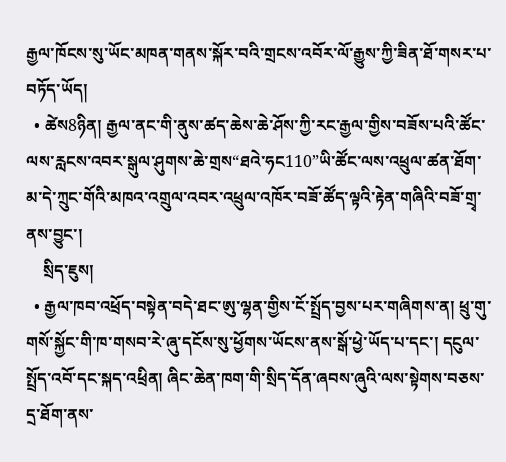རྒྱལ་ཁོངས་སུ་ཡོང་མཁན་གནས་སྐོར་བའི་གྲངས་འབོར་ལོ་རྒྱུས་ཀྱི་ཟིན་ཐོ་གསར་པ་བཏོད་ཡོད།
  • ཚེས8ཉིན། རྒྱལ་ནང་གི་ནུས་ཚད་ཆེས་ཆེ་ཤོས་ཀྱི་རང་རྒྱལ་གྱིས་བཟོས་པའི་ཚོང་ལས་རླངས་འབར་སྒུལ་ཤུགས་ཆེ་གྲས“ཐའེ་ཧང110”ཡི་ཚོང་ལས་འཕྲུལ་ཚན་ཐོག་མ་དེ་ཀྲུང་གོའི་མཁའ་འགྲུལ་འབར་འཕྲུལ་འཁོར་བཟོ་ཚོད་ལྟའི་རྟེན་གཞིའི་བཟོ་གྲྭ་ནས་བྱུང་།
    སྲིད་ཇུས།
  • རྒྱལ་ཁབ་འཕྲོད་བསྟེན་བདེ་ཐང་ཨུ་ལྷན་གྱིས་ངོ་སྤྲོད་བྱས་པར་གཞིགས་ན། ཕྲུ་གུ་གསོ་སྐྱོང་གི་ཁ་གསབ་རེ་ཞུ་དངོས་སུ་ཕྱོགས་ཡོངས་ནས་སྒོ་ཕྱེ་ཡོད་པ་དང་། དངུལ་སྤྲོད་འབོ་དང་སྐད་འཕྲིན། ཞིང་ཆེན་ཁག་གི་སྲིད་དོན་ཞབས་ཞུའི་ལས་སྟེགས་བཅས་དྲ་ཐོག་ནས་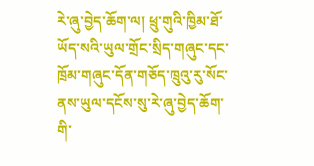རེ་ཞུ་བྱེད་ཆོག་ལ། ཕྲུ་གུའི་ཁྱིམ་ཐོ་ཡོད་སའི་ཡུལ་གྲོང་སྲིད་གཞུང་དང་ཁྲོམ་གཞུང་དོན་གཅོད་ཁྲུའུ་རུ་སོང་ནས་ཡུལ་དངོས་སུ་རེ་ཞུ་བྱེད་ཆོག་གི་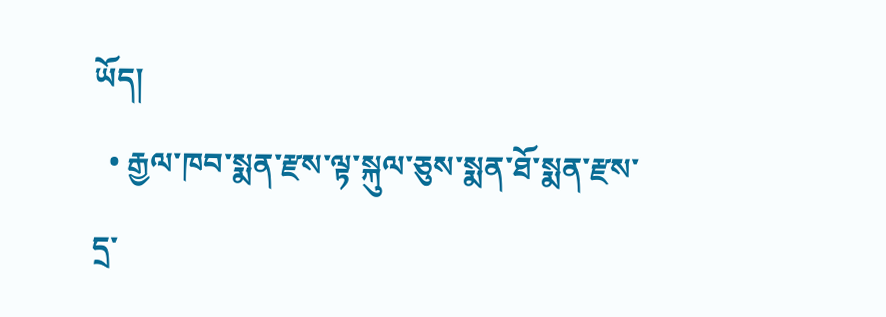ཡོད།
  • རྒྱལ་ཁབ་སྨན་རྫས་ལྟ་སྐུལ་ཅུས་སྨན་ཐོ་སྨན་རྫས་དྲ་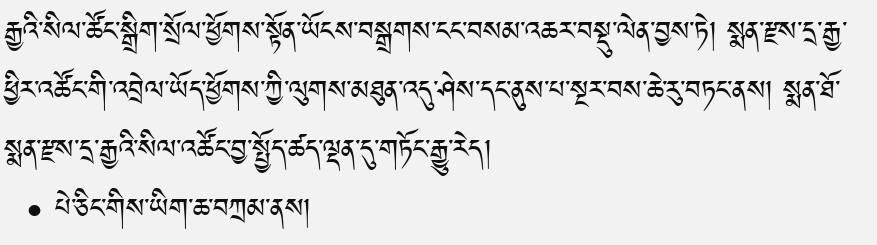རྒྱའི་སིལ་ཚོང་སྒྲིག་སྲོལ་ཕྱོགས་སྟོན་ཡོངས་བསྒྲགས་ངང་བསམ་འཆར་བསྡུ་ལེན་བྱས་ཏེ། སྨན་རྫས་དྲ་རྒྱ་ཕྱིར་འཚོང་གི་འབྲེལ་ཡོད་ཕྱོགས་ཀྱི་ལུགས་མཐུན་འདུ་ཤེས་དང་ནུས་པ་སྔར་བས་ཆེ་རུ་བཏང་ནས། སྨན་ཐོ་སྨན་རྫས་དྲ་རྒྱའི་སིལ་འཚོང་བྱ་སྤྱོད་ཚད་ལྡན་དུ་གཏོང་རྒྱུ་རེད།
  • པེ་ཅིང་གིས་ཡིག་ཆ་བཀྲམ་ནས།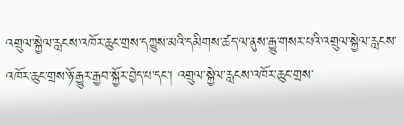འགྲུལ་སྐྱེལ་རླངས་འཁོར་ཆུང་གྲས་དཀྱུས་མའི་དམིགས་ཚད་ལ་ནུས་རྒྱུ་གསར་པའི་འགྲུལ་སྐྱེལ་རླངས་འཁོར་ཆུང་གྲས་ཉོ་རྒྱུར་རྒྱབ་སྐྱོར་བྱེད་པ་དང་། འགྲུལ་སྐྱེལ་རླངས་འཁོར་ཆུང་གྲས་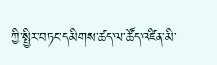ཀྱི་སྤྱིར་བཏང་དམིགས་ཚད་ལ་ཚོད་འཛིན་མི་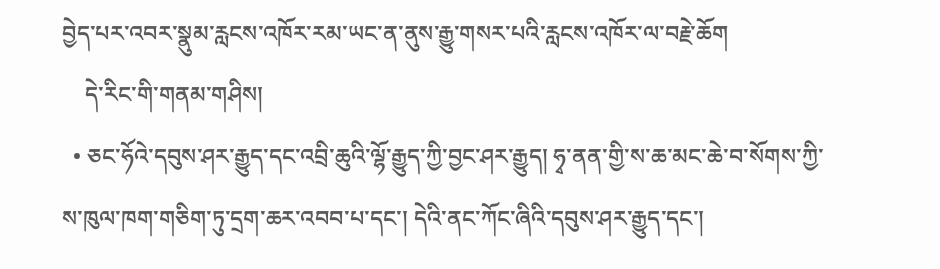བྱེད་པར་འབར་སྣུམ་རླངས་འཁོར་རམ་ཡང་ན་ནུས་རྒྱུ་གསར་པའི་རླངས་འཁོར་ལ་བརྗེ་ཆོག
    དེ་རིང་གི་གནམ་གཤིས།
  • ཅང་ཧོའེ་དབུས་ཤར་རྒྱུད་དང་འབྲི་ཆུའི་ལྷོ་རྒྱུད་ཀྱི་བྱང་ཤར་རྒྱུད། ཧྭ་ནན་གྱི་ས་ཆ་མང་ཆེ་བ་སོགས་ཀྱི་ས་ཁུལ་ཁག་གཅིག་ཏུ་དྲག་ཆར་འབབ་པ་དང་། དེའི་ནང་ཀོང་ཞིའི་དབུས་ཤར་རྒྱུད་དང་།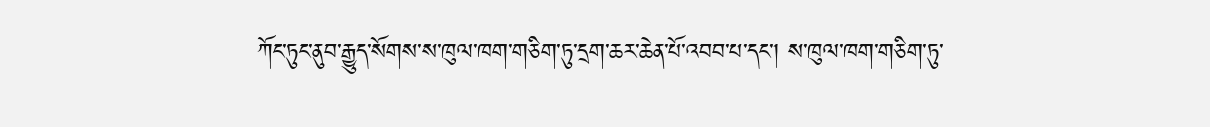ཀོང་ཏུང་ནུབ་རྒྱུད་སོགས་ས་ཁུལ་ཁག་གཅིག་ཏུ་དྲག་ཆར་ཆེན་པོ་འབབ་པ་དང་། ས་ཁུལ་ཁག་གཅིག་ཏུ་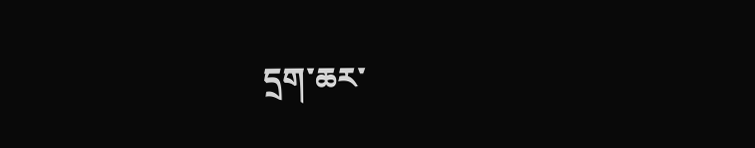དྲག་ཆར་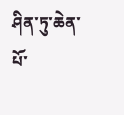ཤིན་ཏུ་ཆེན་པོ་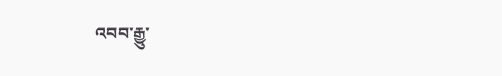འབབ་རྒྱུ་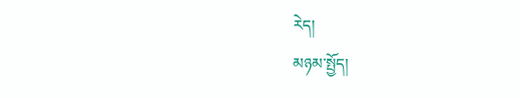རེད།
མཉམ་སྤྱོད།